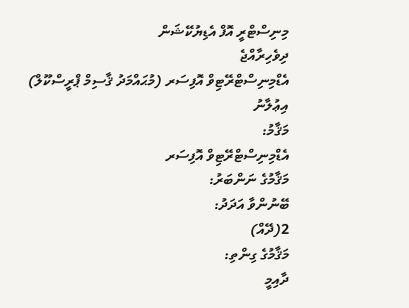މިނިސްޓްރީ އޮފް އެޑިޔުކޭޝަން
ދިވެހިރާއްޖެ
އެޑްމިނިސްޓްރޭޓިވް އޮފިސަރ (މުޙައްމަދު ޤާސިމް ޕްރީސްކޫލް)
އިޢުލާނު
މަޤާމު:
އެޑްމިނިސްޓްރޭޓިވް އޮފިސަރ
މަޤާމުގެ ނަންބަރު:
ބޭނުންވާ އަދަދު:
2(ދޭއް)
މަޤާމުގެ ގިންތި:
ދާއިމީ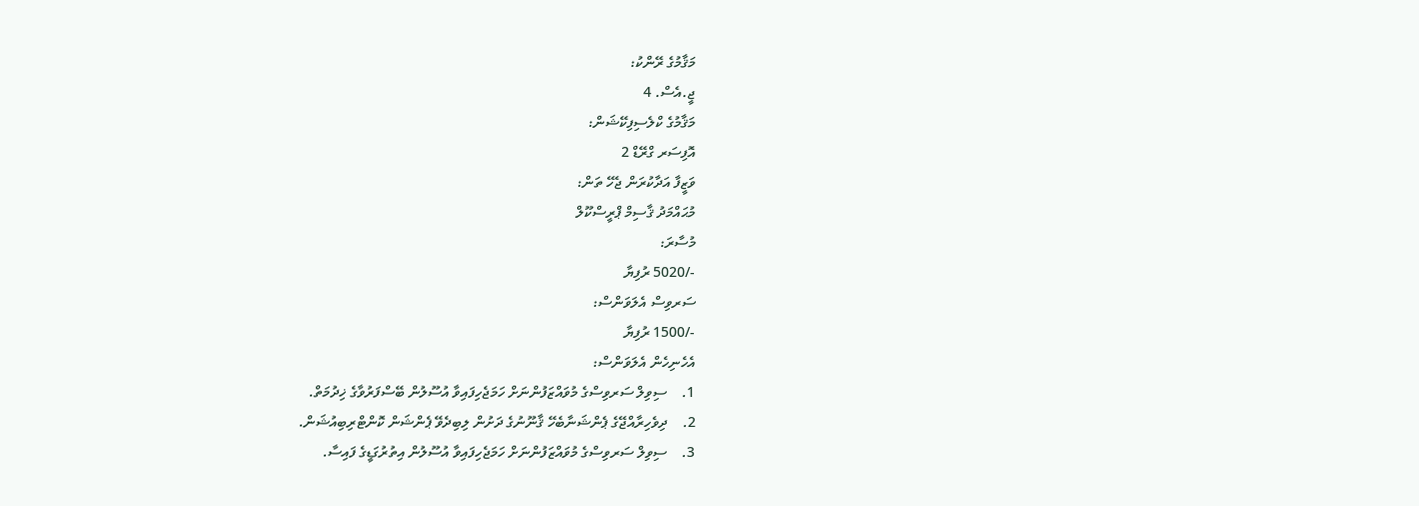މަޤާމުގެ ރޭންކު:
ޖީ.އެސް. 4
މަޤާމުގެ ކްލެސިފިކޭޝަން:
އޮފިސަރ ގްރޭޑް 2
ވަޒީފާ އަދާކުރަން ޖެހޭ ތަން:
މުޙައްމަދު ޤާސިމް ޕްރީސްކޫލް
މުސާރަ:
-/5020 ރުފިޔާ
ސަރވިސް އެލަވަންސް:
-/1500 ރުފިޔާ
އެހެނިހެން އެލަވަންސް:
1.    ސިވިލް ސަރވިސްގެ މުވައްޒަފުންނަށް ހަމަޖެހިފައިވާ އުސޫލުން ބޭސްފަރުވާގެ ޚިދުމަތް.
2.    ދިވެހިރާއްޖޭގެ ޕެންޝަނާބެހޭ ޤާނޫނުގެ ދަށުން ލިބިދެވޭ ޕެންޝަން ކޮންޓްރިބިއުޝަން.
3.    ސިވިލް ސަރވިސްގެ މުވައްޒަފުންނަށް ހަމަޖެހިފައިވާ އުސޫލުން އިތުރުގަޑީގެ ފައިސާ.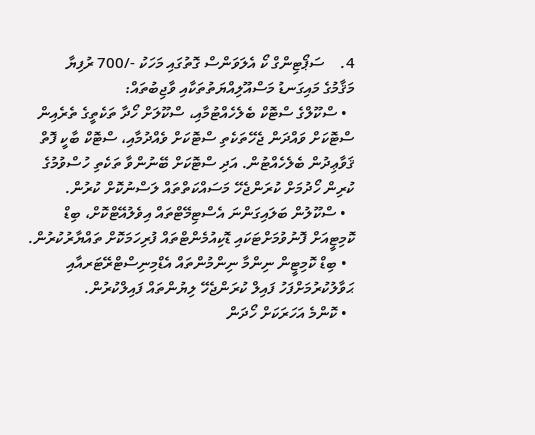4.    ސަޕޯޓިންގް ކޯ އެލަވަންސް ގޮތުގައި މަހަކު -/700 ރުފިޔާ
މަޤާމުގެ މައިގަނޑު މަސްއޫލިއްޔަތުތަކާއި ވާޖިބުތައް:
  • ސްކޫލްގެ ސްޓޮކް ބެލެހެއްޓުމާއި، ސްކޫލަށް ހޯދާ ތަކެތީގެ ތެރެއިން ސްޓޮކަށް ވައްދަން ޖެހޭތަކެތި ސްޓޮކަށް ވެއްދުމާއި، ސްޓޮކް ބާކީ ފޮތް ޤަވާޢިދުން ބެލެހެއްޓުން. އަދި ސްޓޮކަށް ބޭނުންވާ ތަކެތި ހުސްވުމުގެ ކުރިން ހޯދުމަށް ކުރަންޖެހޭ މަސައްކަތްތައް ލަސްނުކޮށް ކުރުން.
  • ސްކޫލުން ބަލައިގަންނަ އެސްޓިމޭޓްތައް އިވެލުއޭޓްކޮށް، ބިޑް ކޮމިޓީއަށް ފޮނުވުމަށްޓަކައި ޑޮކިއުމެންޓްތައް ފުރިހަމަކޮށް ތައްޔާރުކުރުން.
  • ބިޑް ކޮމިޓީން ނިންމާ ނިންމުންތައް އެޑްމިނިސްޓްރޭޓަރއާއި ޙަވާލުކުރުމަށްފަހު ފައިލް ކުރަންޖެހޭ ލިޔުންތައް ފައިލްކުރުން.
  • ކޮންމެ އަހަރަކަށް ހޯދަން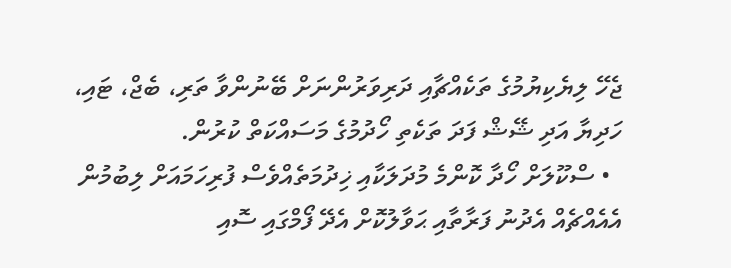ޖެހޭ ލިޔެކިޔުމުގެ ތަކެއްޗާއި ދަރިވަރުންނަށް ބޭނުންވާ ތަރި، ބެޖް، ޓައި، ހަދިޔާ އަދި ޝޭޝް ފަދަ ތަކެތި ހޯދުމުގެ މަސައްކަތް ކުރުން.
  • ސްކޫލަށް ހޯދާ ކޮންމެ މުދަލަކާއި ޚިދުމަތެއްވެސް ފުރިހަމައަށް ލިބުމުން އެއެއްޗެއް އެދުނު ފަރާތާއި ޙަވާލުކޮށް އެދޭ ފޯމްގައި ސޮއި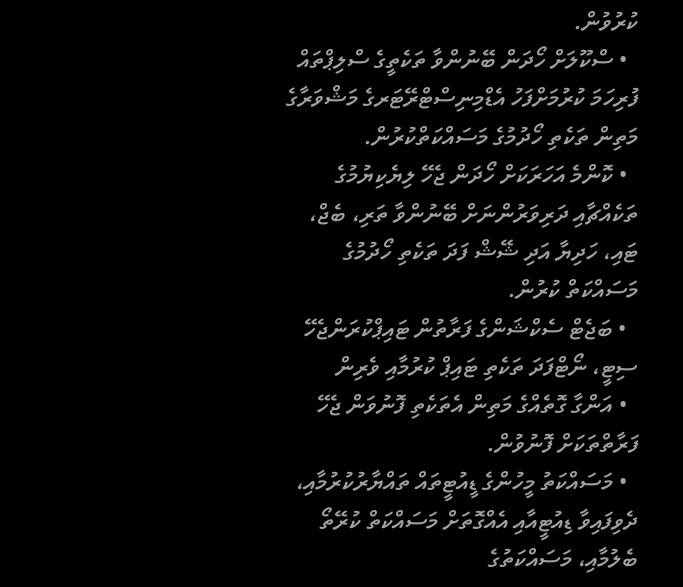ކުރުވުން.
  • ސްކޫލަށް ހޯދަން ބޭނުންވާ ތަކެތީގެ ސްލިޕްތައް ފުރިހަމަ ކުރުމަށްފަހު އެޑްމިނިސްޓްރޭޓަރގެ މަޝްވަރާގެ މަތިން ތަކެތި ހޯދުމުގެ މަސައްކަތްކުރުން.
  • ކޮންމެ އަހަރަކަށް ހޯދަން ޖެހޭ ލިޔެކިޔުމުގެ ތަކެއްޗާއި ދަރިވަރުންނަށް ބޭނުންވާ ތަރި، ބެޖް، ޓައި، ހަދިޔާ އަދި ޝޭޝް ފަދަ ތަކެތި ހޯދުމުގެ މަސައްކަތް ކުރުން.
  • ބަޖެޓް ސެކްޝަންގެ ފަރާތުން ޓައިޕްކުރަންޖެހޭ ސިޓީ، ނޯޓްފަދަ ތަކެތި ޓައިޕް ކުރުމާއި ވެރިން
  • އަންގާ ގޮތެއްގެ މަތިން އެތަކެތި ފޮނުވަން ޖެހޭ ފަރާތްތަކަށް ފޮނުވުން.
  • މަސައްކަތު މީހުންގެ ޑީއުޓީތައް ތައްޔާރުކުރުމާއި، ދެވިފައިވާ ޑިއުޓީއާއި އެއްގޮތަށް މަސައްކަތް ކުރޭތޯ ބެލުމާއި، މަސައްކަތުގެ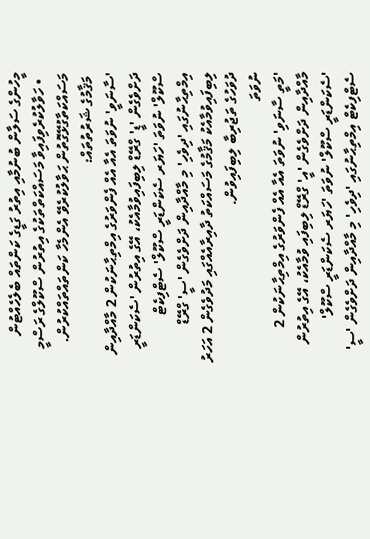މީހުންގެ ސަލާން ބުނުމާއި އިތުރު ގަޑީގެ ކަންތައް ބެލެހެއްޓުން
  • ހަވާލުކުރެވިފައިވާ މަސައްކަތްތަކުގެ އިތުރުން ސްކޫލްގެ ރަސްމީ މަސައްކަތާގުޅޭގޮތުން ޙަވާލުކުރެވޭ އެންމެހާ ކަންތައްތައްކުރުން.
 މަޤާމުގެ ޝަރުތުތައް:
'ސާނަވީ' ނުވަތަ އެއާ އެއް ފެންވަރުގެ އިމްތިޙާނަކުން 2 މާއްދާއިން ދަށްވެގެން 'ޑީ' ގްރޭޑް ލިބިފައިވުމާއެކު، އޭގެ އިތުރުން 'ސެކަންޑަރީ ސްކޫލް' ނުވަތަ 'ހަޔަރ ސެކަންޑަރީ ސްކޫލް' ސެޓްފިކެޓް އިމްތިޙާނުގައި 'ދިވެހި' މި މާއްދާއިން ދަށްވެގެން 'ސީ' ގްރޭޑް ލިބިފައިވުމާއެކު މަޤާމުގެ މަސައްކަތު ދާއިރާއެއްގައި މަދުވެގެން 2 އަހަރު ދުވަހުގެ ތަޖުރިބާ ލިބިފައިވުން.
ނުވަތަ
'މަތީ ސާނަވި' ނުވަތަ އެއާ އެއް ފެންވަރުގެ އިމްތިޙާނަކުން 2 މާއްދާއިން ދަށްވެގެން 'އީ' ގްރޭޑް ލިބިފައި ވުމާއެކު، އޭގެ އިތުރުން 'ސެކަންޑަރީ ސްކޫލް' ނުވަތަ 'ހަޔަރ ސެކަންޑަރީ ސްކޫލް' ސެޓްފިކެޓް އިމްތިޙާނުގައި 'ދިވެހި' މި މާއްދާއިން ދަށްވެގެން 'ސީ'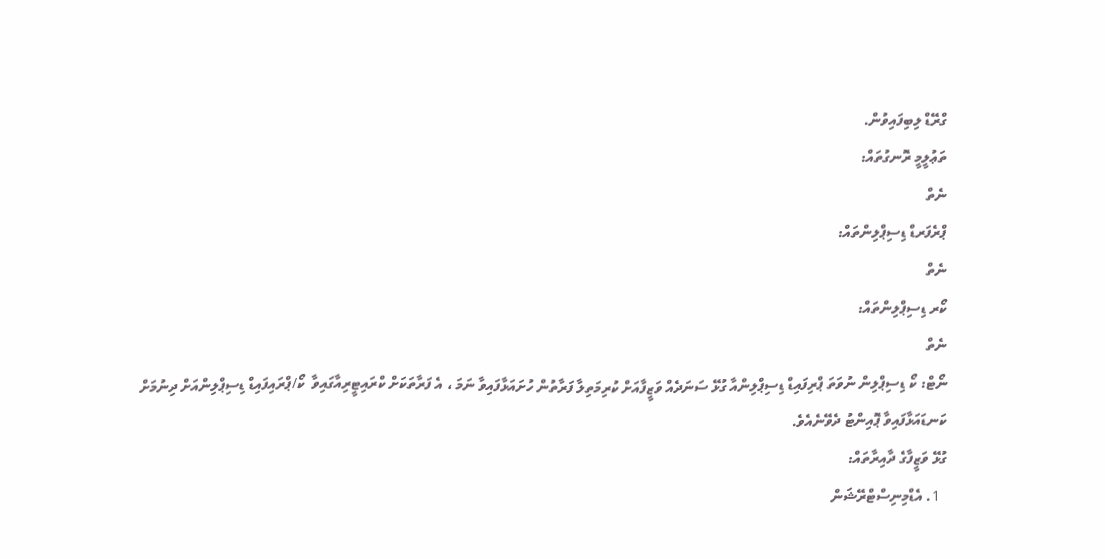ގްރޭޑް ލިބިފައިވުން.
ތަޢުލީމީ ރޮނގުތައް:
ނެތް
ޕްރެފަރޑް ޑިސިޕްލިންތައް:
ނެތް
ކޯރ ޑިސިޕްލިންތައް:
ނެތް
ނޯޓް: ކޯ ޑިސިޕްލިން ނުވަތަ ޕްރިފައިޑް ޑިސިޕްލިންއާ ގުޅޭ ސަނަދެއް ވަޒީފާއަށް ކުރިމަތިލާ ފަރާތުން ހުށައަޅާފައިވާ ނަމަ ، އެ ފަރާތަކަށް ކްރައިޓީރިއާގައިވާ  ކޯ/ޕްރައިފައިޑް ޑިސިޕްލިންއަށް ދިނުމަށް ކަނޑައަޅާފައިވާ ޕޮއިންޓު ދެވޭނެއެވެ.
ގުޅޭ ވަޒީފާގެ ދާއިރާތައް:
  1. އެޑްމިނިސްޓްރޭޝަން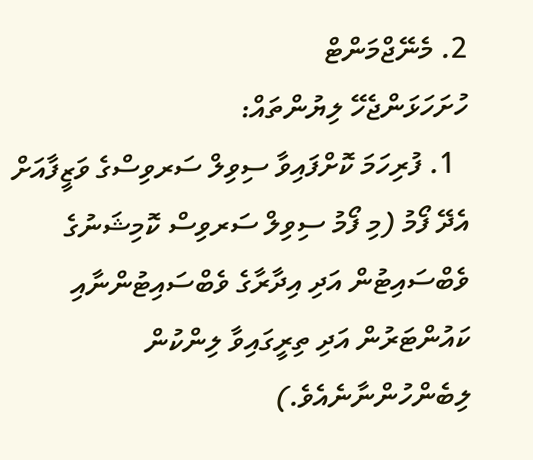2. މެނޭޖްމަންޓް
ހުށަހަޅަންޖެހޭ ލިޔުންތައް:
  1. ފުރިހަމަ ކޮށްފައިވާ ސިވިލް ސަރވިސްގެ ވަޒީފާއަށް އެދޭ ފޯމު (މި ފޯމު ސިވިލް ސަރވިސް ކޮމިޝަނުގެ ވެބްސައިޓުން އަދި އިދާރާގެ ވެބްސައިޓުންނާއި ކައުންޓަރުން އަދި ތިރީގައިވާ ލިންކުން ލިބެންހުންނާނެއެވެ.)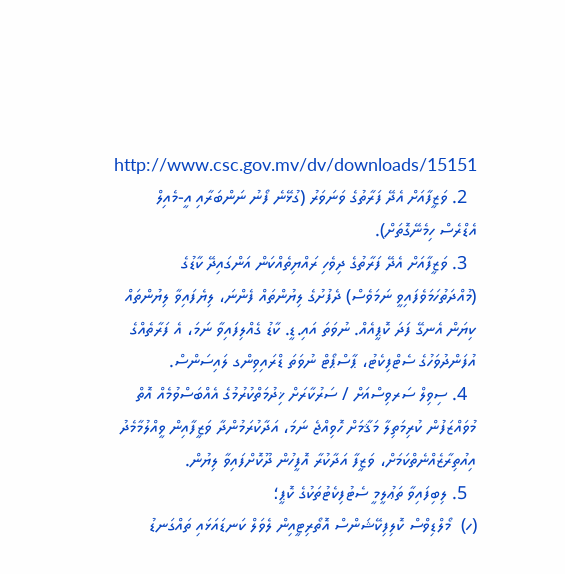http://www.csc.gov.mv/dv/downloads/15151
  2. ވަޒީފާއަށް އެދޭ ފަރާތުގެ ވަނަވަރު (ގުޅޭނެ ފޯނު ނަންބަރާއި އީ-މެއިލް އެޑްރެސް ހިމެނޭގޮތަށް).
  3. ވަޒީފާއަށް އެދޭ ފަރާތުގެ ދިވެހި ރައްޔިތެއްކަން އަންގައިދޭ ކާޑުގެ (މުއްދަތުހަމަވެފައިވީ ނަމަވެސް) ދެފުށުގެ ލިޔުންތައް ފެންނަ، ލިޔެފައިވާ ލިޔުންތައް ކިޔަން އެނގޭ ފަދަ ކޮޕީއެއް. ނުވަތަ އައި.ޑީ. ކާޑު ގެއްލިފައިވާ ނަމަ، އެ ފަރާތެއްގެ އުފަންދުވަހުގެ ސެޓްފިކެޓު، ޕާސްޕޯޓް ނުވަތަ ޑްރައިވިންގ ލައިސަންސް.
  4. ސިވިލް ސަރވިސްއަށް / ސަރުކާރަށް ޚިދުމަތްކުރުމުގެ އެއްބަސްވުމެއް އޮތް މުވައްޒަފުން ކުރިމަތިލާ މަޤާމަށް ހޮވިއްޖެ ނަމަ، އަދާކުރަމުންދާ ވަޒީފާއިން ވީއްލުމާމެދު އިއުތިރާޒެއްނެތްކަމަށް، ވަޒީފާ އަދާކުރާ އޮފީހުން ދޫކޮށްފައިވާ ލިޔުން.
  5. ލިބިފައިވާ ތަޢުލީމީ ސެޓުފިކެޓުތަކުގެ ކޮޕީ؛
(ހ)  މޯލްޑިވްސް ކޮލިފިކޭޝަންސް އޮތޯރިޓީއިން ލެވަލް ކަނޑައަޅައި ތައްގަނޑު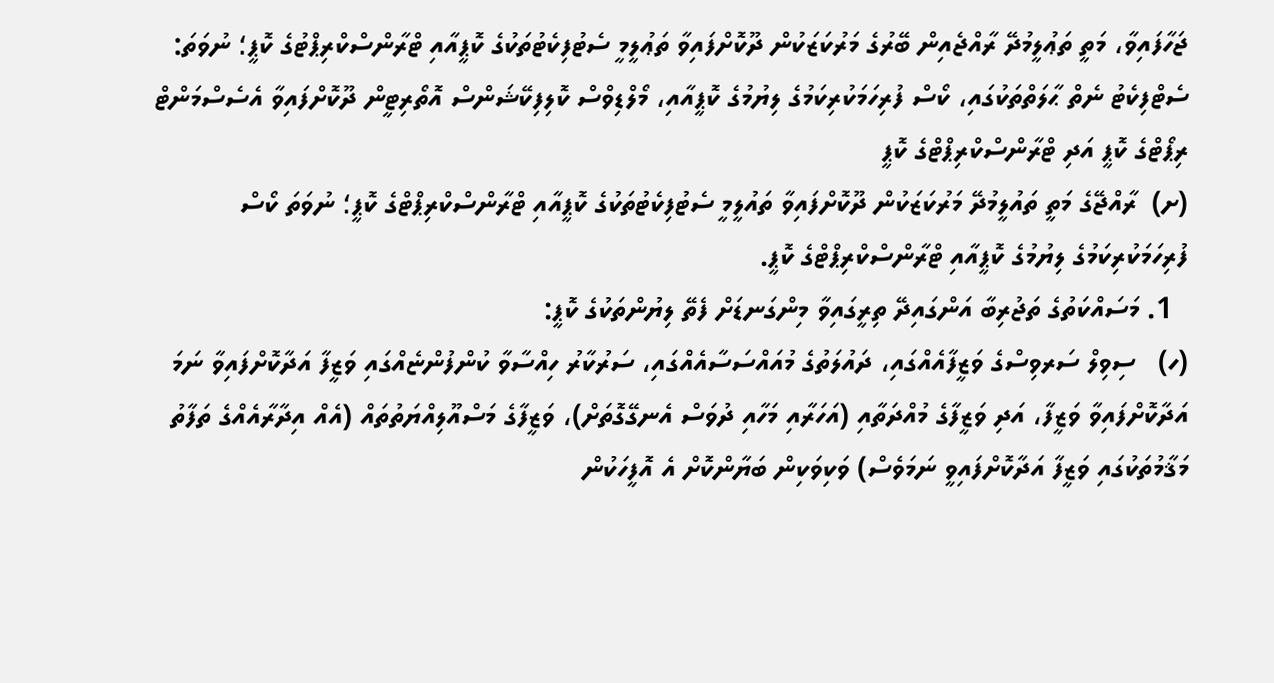ޖަހާފައިވާ، މަތީ ތަޢުލީމުދޭ ރާއްޖެއިން ބޭރުގެ މަރުކަޒަކުން ދޫކޮށްފައިވާ ތަޢުލީމީ ސެޓުފިކެޓުތަކުގެ ކޮޕީއާއި ޓްރާންސްކްރިޕްޓުގެ ކޮޕީ؛ ނުވަތަ: ސެޓްފިކެޓު ނެތް ޙާލަތްތަކުގައި، ކޯސް ފުރިހަމަކުރިކަމުގެ ލިޔުމުގެ ކޮޕީއާއި، މޯލްޑިވްސް ކޮލިފިކޭޝަންސް އޮތޯރިޓީން ދޫކޮށްފައިވާ އެސެސްމަންޓް ރިޕޯޓްގެ ކޮޕީ އަދި ޓްރާންސްކްރިޕްޓްގެ ކޮޕީ
(ށ)  ރާއްޖޭގެ މަތީ ތައުލީމުދޭ މަރުކަޒަކުން ދޫކޮށްފައިވާ ތައުލީމީ ސެޓުފިކެޓުތަކުގެ ކޮޕީއާއި ޓްރާންސްކްރިޕްޓްގެ ކޮޕީ؛ ނުވަތަ ކޯސް ފުރިހަމަކުރިކަމުގެ ލިޔުމުގެ ކޮޕީއާއި ޓްރާންސްކްރިޕްޓްގެ ކޮޕީ.
  1. މަސައްކަތުގެ ތަޖުރިބާ އަންގައިދޭ ތިރީގައިވާ މިންގަނޑަށް ފެތޭ ލިޔުންތަކުގެ ކޮޕީ:
(ހ)   ސިވިލް ސަރވިސްގެ ވަޒީފާއެއްގައި، ދައުލަތުގެ މުއައްސަސާއެއްގައި، ސަރުކާރު ހިއްސާވާ ކުންފުންޏެއްގައި ވަޒީފާ އަދާކޮށްފައިވާ ނަމަ އަދާކޮށްފައިވާ ވަޒީފާ، އަދި ވަޒީފާގެ މުއްދަތާއި (އަހަރާއި މަހާއި ދުވަސް އެނގޭގޮތަށް)، ވަޒީފާގެ މަސްއޫލިއްޔަތުތައް (އެއް އިދާރާއެއްގެ ތަފާތު މަޤާމުތަކުގައި ވަޒީފާ އަދާކޮށްފައިވީ ނަމަވެސް) ވަކިވަކިން ބަޔާންކޮށް އެ އޮފީހަކުން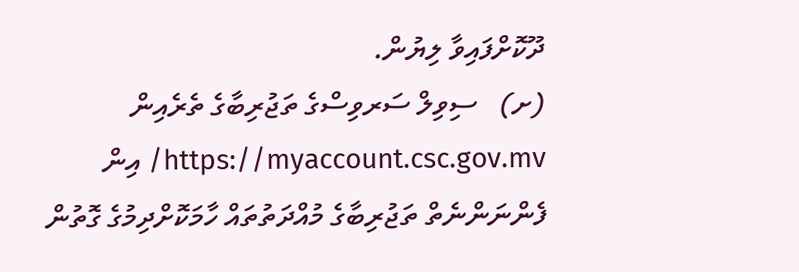ދޫކޮށްފައިވާ ލިޔުން.
(ށ)   ސިވިލް ސަރވިސްގެ ތަޖުރިބާގެ ތެރެއިން https://myaccount.csc.gov.mv/ އިން ފެންނަންނެތް ތަޖުރިބާގެ މުއްދަތުތައް ހާމަކޮށްދިމުގެ ގޮތުން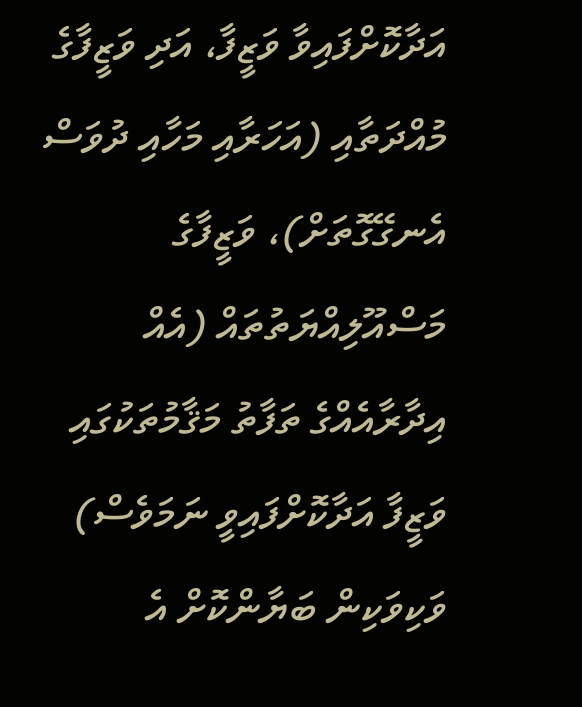އަދާކޮށްފައިވާ ވަޒީފާ، އަދި ވަޒީފާގެ މުއްދަތާއި (އަހަރާއި މަހާއި ދުވަސް އެނގޭގޮތަށް)، ވަޒީފާގެ މަސްއޫލިއްޔަތުތައް (އެއް އިދާރާއެއްގެ ތަފާތު މަޤާމުތަކުގައި ވަޒީފާ އަދާކޮށްފައިވީ ނަމަވެސް) ވަކިވަކިން ބަޔާންކޮށް އެ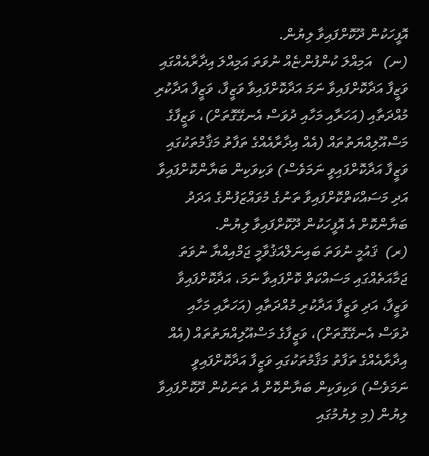އޮފީހަކުން ދޫކޮށްފައިވާ ލިޔުން.
(ނ)   އަމިއްލަ ކުންފުންޏެއް ނުވަތަ އަމިއްލަ އިދާރާއެއްގައި ވަޒީފާ އަދާކޮށްފައިވާ ނަމަ އަދާކޮށްފައިވާ ވަޒީފާ، ވަޒީފާ އަދާކުރި މުއްދަތާއި (އަހަރާއި މަހާއި ދުވަސް އެނގޭގޮތަށް)، ވަޒީފާގެ މަސްއޫލިއްޔަތުތައް (އެއް އިދާރާއެއްގެ ތަފާތު މަޤާމުތަކުގައި ވަޒީފާ އަދާކޮށްފައިވީ ނަމަވެސް) ވަކިވަކިން ބަޔާންކޮށްފައިވާ އަދި މަސައްކަތްކޮށްފައިވާ ތަނުގެ މުވައްޒަފުންގެ އަދަދު ބަޔާންކޮށް އެ އޮފީހަކުން ދޫކޮށްފައިވާ ލިޔުން.
(ރ)  ޤައުމީ ނުވަތަ ބައިނަލްއަޤުވާމީ ޖަމްއިއްޔާ ނުވަތަ ޖަމާއަތެއްގައި މަސައްކަތް ކޮށްފައިވާ ނަމަ، އަދާކޮށްފައިވާ ވަޒީފާ، އަދި ވަޒީފާ އަދާކުރި މުއްދަތާއި (އަހަރާއި މަހާއި ދުވަސް އެނގޭގޮތަށް)، ވަޒީފާގެ މަސްއޫލިއްޔަތުތައް (އެއް އިދާރާއެއްގެ ތަފާތު މަޤާމުތަކުގައި ވަޒީފާ އަދާކޮށްފައިވީ ނަމަވެސް) ވަކިވަކިން ބަޔާންކޮށް އެ ތަނަކުން ދޫކޮށްފައިވާ ލިޔުން (މި ލިޔުމުގައި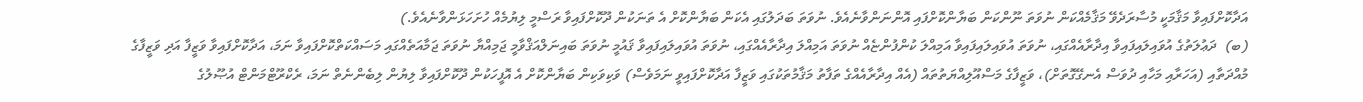އަދާކޮށްފައިވާ މަޤާމަކީ މުސާރަދެވޭ މަޤާމެއްކަން ނުވަތަ ނޫންކަން ބަޔާންކޮށްފައި އޮންނަންވާނެއެވެ. ނުވަތަ ބަދަލުގައި އެކަން ބަޔާންކޮށް އެ ތަނަކުން ދޫކޮށްފައިވާ ރަސްމީ ލިޔުމެއް ހުށަހަޅަންވާނެއެވެ.)
(ބ)  ދަޢުލަތުގެ އުވައިލައިފައިވާ އިދާރާއެއްގައި، ނުވަތަ އުވައިލައިފައިވާ އަމިއްލަ ކުންފުންޏެއް ނުވަތަ އަމިއްލަ އިދާރާއެއްގައި، ނުވަތަ އުވައިލައިފައިވާ ޤައުމީ ނުވަތަ ބައިނަލްއަޤްވާމީ ޖަމިއްޔާ ނުވަތަ ޖަމާއަތެއްގައި މަސައްކަތްކޮށްފައިވާ ނަމަ، އަދާކޮށްފައިވާ ވަޒީފާ އަދި ވަޒީފާގެ މުއްދަތާއި (އަހަރާއި މަހާއި ދުވަސް އެނގޭގޮތަށް)، ވަޒީފާގެ މަސްއޫލިއްޔަތުތައް (އެއް އިދާރާއެއްގެ ތަފާތު މަޤާމުތަކުގައި ވަޒީފާ އަދާކޮށްފައިވީ ނަމަވެސް) ވަކިވަކިން ބަޔާންކޮށް އެ އޮފީހަކުން ދޫކޮށްފައިވާ ލިޔުން ލިބެންނެތް ނަމަ، ރެކްރޫޓްމަންޓް އުޞޫލުގެ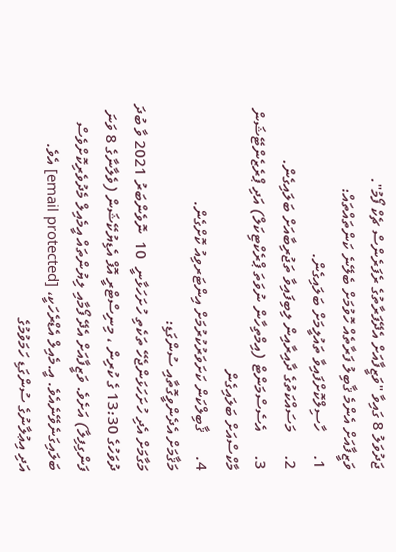ޖަދުވަލު 8 ގައިވާ "ވަޒީފާއަށް އެދޭފަރާތުގެ ރެފަރެންސް ޗެކް ފޯމު".
ވަޒީފާއަށް އެންމެ ޤާބިލު ފަރާތެއް ހޮވުމަށް ބެލޭނެ ކަންތައްތައް:
1.      ހާސިލްކޮށްފައިވާ ތައުލީމަށް ބަލައިގެން.
2.      މަސައްކަތުގެ ދާއިރާއިން ލިބިފައިވާ ތަޖުރިބާއަށް ބަލައިގެން.
3.      އެސެސްމަންޓް (އިމްތިހާން ނުވަތަ ޕްރެކްޓިކަލް) އަދި ޕްރެޒެންޓޭޝަން މާކްސްއަށް ބަލައިގެން
4.      ޤާބިލްކަން ކަށަވަރުކުރުމަށް އިންޓަރވިއު ކޮށްގެން.
މަޤާމަށް އެދެންވީގޮތާއި ސުންގަޑި:
މަގާމަށް އެދި ހުށަހަޅަންޖެހޭ ތަކެތި ހުށަހަޅާނީ  10  ނޮވެންބަރު 2021 ވާ ބުދަ ދުވަހުގެ 13:30 ގެ ކުރިން ، މިނިސްޓްރީ އޮފް އެޑިޔުކޭޝަން (ވެލާނާގެ 8 ވަނަ ފަންގިފިލާ) އަށެވެ. ވަޒީފާއަށް އެދޭ ފޯމާއި ލިޔުންތައް އީމެއިލް މެދުވެރިކޮށްވެސް ބަލައިގަނެވޭނެއެވެ. އީ.މެއިލް އެޑްރެހަކީ، [email protected] އެވެ.
އަދި އިޢުލާނުގެ ސުންގަޑި ހަމަވުމުގެ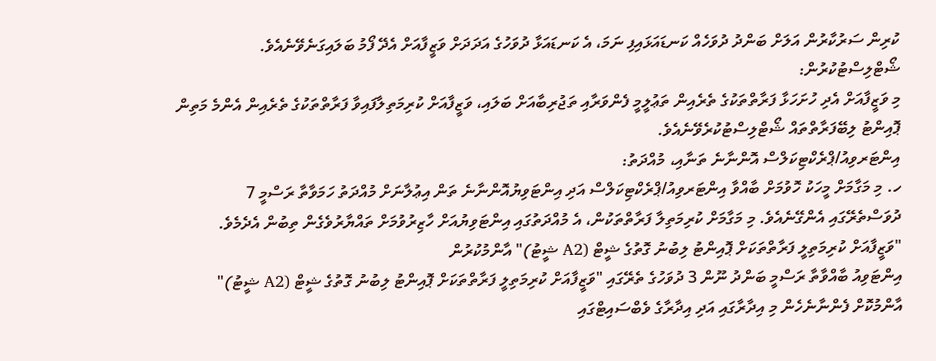ކުރިން ސަރުކާރުން އަލަށް ބަންދު ދުވަހެއް ކަނޑައަޅައިފި ނަމަ، އެ ކަނޑައަޅާ ދުވަހުގެ އަދަދަށް ވަޒީފާއަށް އެދޭ ފޯމު ބަލައިގަނެވޭނެއެވެ.
ޝޯޓްލިސްޓުކުރުން:
މި ވަޒީފާއަށް އެދި ހުށަހަޅާ ފަރާތްތަކުގެ ތެރެއިން ތަޢުލީމީ ފެންވަރާއި ތަޖުރިބާއަށް ބަލައި، ވަޒީފާއަށް ކުރިމަތިލާފައިވާ ފަރާތްތަކުގެ ތެރެއިން އެންމެ މަތިން ޕޮއިންޓު ލިބޭފަރާތްތައް ޝޯޓްލިސްޓުކުރެވޭނެއެވެ.
އިންޓަރވިއު/ޕްރެކްޓިކަލްސް އޮންނާނެ ތަނާއި، މުއްދަތު:
ހ. މި މަގާމަށް މީހަކު ހޮވުމަށް ބާއްވާ އިންޓަރވިއު/ޕްރެކްޓިކަލްސް އަދި އިންޓަވިޔުއޮންނާނެ ތަން އިޢުލާނަށް މުއްދަތު ހަމަވާތާ ރަސްމީ 7 ދުވަސްތެރޭގައި އެންގޭނެއެވެ. މި މަގާމަށް ކުރިމަތިލާ ފަރާތްތަކުން، އެ މުއްދަތުގައި އިންޓަވިޔުއަށް ހާޒިރުވުމަށް ތައްޔާރުވެގެން ތިބުން އެދެމެވެ.
"ވަޒީފާއަށް ކުރިމަތިލީ ފަރާތްތަކަށް ޕޮއިންޓު ލިބުނު ގޮތުގެ ޝީޓް (A2 ޝީޓު)" އާންމުކުރުން
އިންޓަވިއު ބާއްވާތާ ރަސްމީ ބަންދު ނޫން 3 ދުވަހުގެ ތެރޭގައި "ވަޒީފާއަށް ކުރިމަތިލީ ފަރާތްތަކަށް ޕޮއިންޓު ލިބުނު ގޮތުގެ ޝީޓް (A2 ޝީޓު)" އާންމުކޮށް ފެންނާނެހެން މި އިދާރާގައި އަދި އިދާރާގެ ވެބްސައިޓްގައި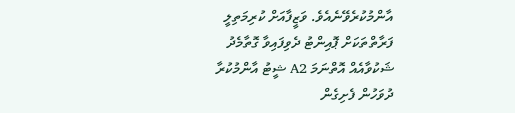އާންމުކުރެވޭނެއެވެ. ވަޒީފާއަށް ކުރިމަތިލީ ފަރާތްތަކަށް ޕޮއިންޓު ދެވިފައިވާ ގޮތާމެދު ޝަކުވާއެއް އޮތްނަމަ A2 ޝީޓު އާންމުކުރާ ދުވަހުން ފެށިގެން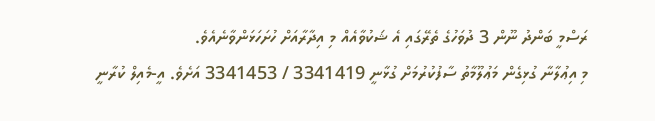ރަސްމީ ބަންދު ނޫން 3 ދުވަހުގެ ތެރޭގައި އެ ޝަކުވާއެއް މި އިދާރާއަށް ހުށަހަޅަންވާނެއެވެ.
މި އިޢުލާނާ ގުޅިގެން މަޢުލޫމާތު ސާފުކުރުމަށް ގުޅާނީ 3341419 / 3341453 އަށެވެ. އީ-މެއިލް ކުރާނީ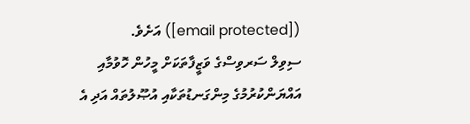([email protected]) އަށެވެ.
ސިވިލް ސަރވިސްގެ ވަޒީފާތަކަށް މީހުން ހޮވުމާއި އައްޔަންކުރުމުގެ މިންގަނޑުތަކާއި އުޞޫލުތައް އަދި އެ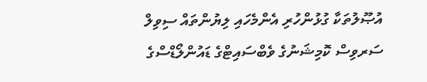އުޞޫލުތަކާ ގުޅުންހުރި އެންމެހައި ލިޔުންތައް ސިވިލް ސަރވިސް ކޮމިޝަނުގެ ވެބްސައިޓްގެ ޑައުންލޯޑްސްގެ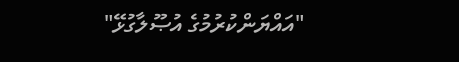"އައްޔަންކުރުމުގެ އުޞޫލާގުޅޭ"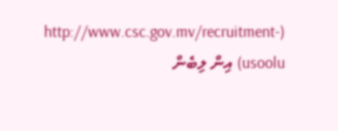(http://www.csc.gov.mv/recruitment-usoolu) އިން ލިބެން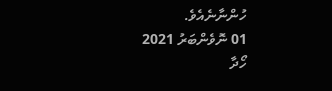ހުންނާނެއެވެ.
01 ނޮވެންބަރު 2021
ހޯދާ